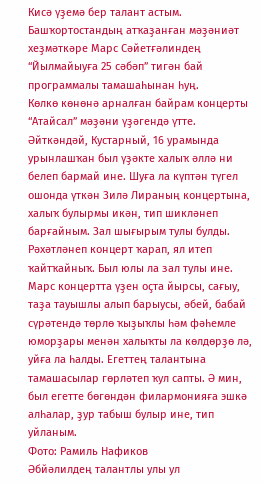Кисә үҙемә бер талант астым. Башҡортостандың атҡаҙанған мәҙәниәт хеҙмәткәре Марс Сәйетғәлиндең “Йылмайыуға 25 сәбәп” тигән бай программалы тамашаһынан һуң.
Көлкө көнөнә арналған байрам концерты “Атайсал” мәҙәни үҙәгендә үтте. Әйткәндәй, Кустарный, 16 урамында урынлашҡан был үҙәкте халыҡ әллә ни белеп бармай ине. Шуға ла күптән түгел ошонда үткән Зилә Лираның концертына, халыҡ булырмы икән, тип шикләнеп барғайным. Зал шығырым тулы булды. Рәхәтләнеп концерт ҡарап, ял итеп ҡайтҡайныҡ. Был юлы ла зал тулы ине.
Марс концертта үҙен оҫта йырсы, сағыу, таҙа тауышлы алып барыусы, әбей, бабай сүрәтендә төрлө ҡыҙыҡлы һәм фәһемле юморҙары менән халыҡты ла көлдөрҙө лә, уйға ла һалды. Егеттең талантына тамашасылар гөрләтеп ҡул сапты. Ә мин, был егетте бөгөндән филармонияға эшкә алһалар, ҙур табыш булыр ине, тип уйланым.
Фото: Рамиль Нафиков
Әбйәлилдең талантлы улы ул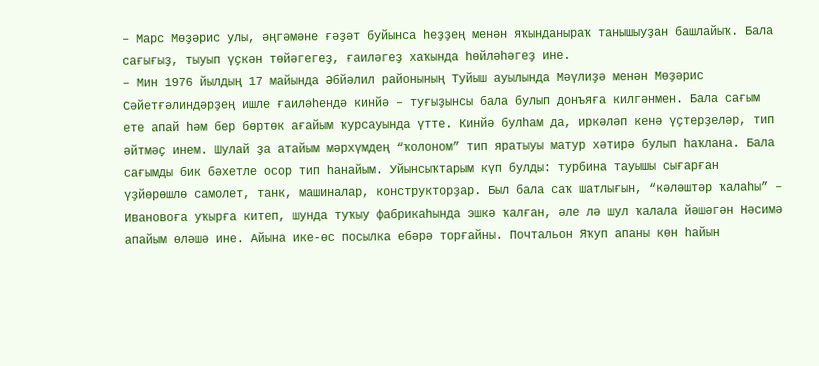– Марс Мөҙәрис улы, әңгәмәне ғәҙәт буйынса һеҙҙең менән яҡынданыраҡ танышыуҙан башлайыҡ. Бала сағығыҙ, тыуып үҫкән төйәгегеҙ, ғаиләгеҙ хаҡында һөйләһәгеҙ ине.
– Мин 1976 йылдың 17 майында Әбйәлил районының Туйыш ауылында Мәүлиҙә менән Мөҙәрис Сәйетғәлиндәрҙең ишле ғаиләһендә кинйә – туғыҙынсы бала булып донъяға килгәнмен. Бала сағым ете апай һәм бер бөртөк ағайым ҡурсауында үтте. Кинйә булһам да, иркәләп кенә үҫтерҙеләр, тип әйтмәҫ инем. Шулай ҙа атайым мәрхүмдең “ҡолоном” тип яратыуы матур хәтирә булып һаҡлана. Бала сағымды бик бәхетле осор тип һанайым. Уйынсыҡтарым күп булды: турбина тауышы сығарған үҙйөрөшлө самолет, танк, машиналар, конструкторҙар. Был бала саҡ шатлығын, “кәләштәр ҡалаһы” – Ивановоға уҡырға китеп, шунда туҡыу фабрикаһында эшкә ҡалған, әле лә шул ҡалала йәшәгән Нәсимә апайым өләшә ине. Айына ике-өс посылка ебәрә торғайны. Почтальон Яҡуп апаны көн һайын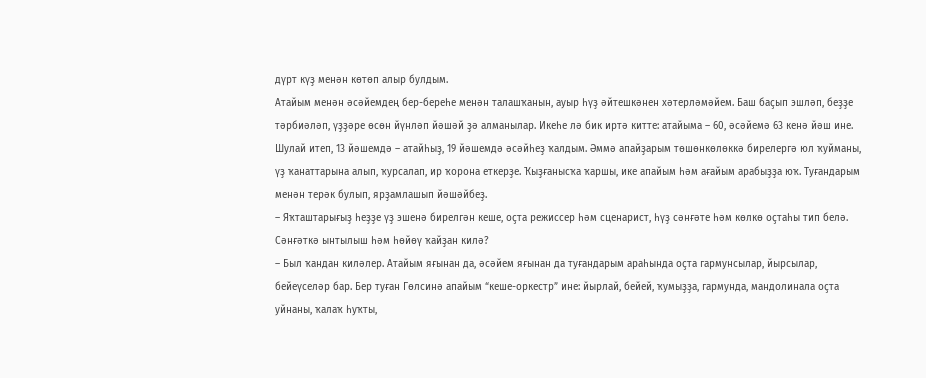дүрт күҙ менән көтөп алыр булдым.
Атайым менән әсәйемдең бер-береһе менән талашҡанын, ауыр һүҙ әйтешкәнен хәтерләмәйем. Баш баҫып эшләп, беҙҙе тәрбиәләп, үҙҙәре өсөн йүнләп йәшәй ҙә алманылар. Икеһе лә бик иртә китте: атайыма – 60, әсәйемә 63 кенә йәш ине. Шулай итеп, 13 йәшемдә – атайһыҙ, 19 йәшемдә әсәйһеҙ ҡалдым. Әммә апайҙарым төшөнкөлөккә бирелергә юл ҡуйманы, үҙ ҡанаттарына алып, ҡурсалап, ир ҡорона еткерҙе. Ҡыҙғанысҡа ҡаршы, ике апайым һәм ағайым арабыҙҙа юҡ. Туғандарым менән терәк булып, ярҙамлашып йәшәйбеҙ.
– Яҡташтарығыҙ һеҙҙе үҙ эшенә бирелгән кеше, оҫта режиссер һәм сценарист, һүҙ сәнғәте һәм көлкө оҫтаһы тип белә. Сәнғәткә ынтылыш һәм һөйөү ҡайҙан килә?
– Был ҡандан киләлер. Атайым яғынан да, әсәйем яғынан да туғандарым араһында оҫта гармунсылар, йырсылар, бейеүселәр бар. Бер туған Гөлсинә апайым “кеше-оркестр” ине: йырлай, бейей, ҡумыҙҙа, гармунда, мандолинала оҫта уйнаны, ҡалаҡ һуҡты,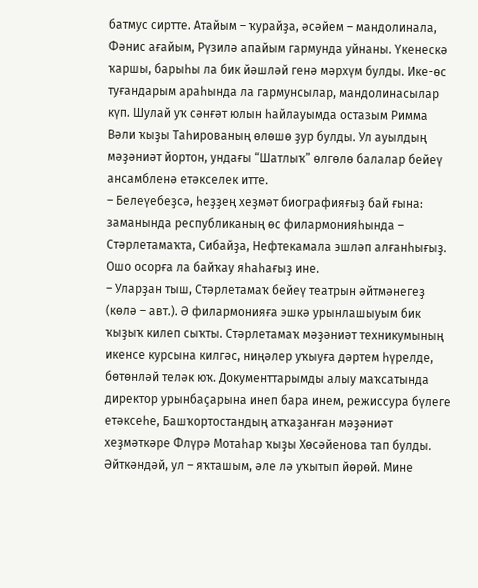батмус сиртте. Атайым – ҡурайҙа, әсәйем – мандолинала, Фәнис ағайым, Рүзилә апайым гармунда уйнаны. Үкенескә ҡаршы, барыһы ла бик йәшләй генә мәрхүм булды. Ике-өс туғандарым араһында ла гармунсылар, мандолинасылар күп. Шулай уҡ сәнғәт юлын һайлауымда остазым Римма Вәли ҡыҙы Таһированың өлөшө ҙур булды. Ул ауылдың мәҙәниәт йортон, ундағы “Шатлыҡ” өлгөлө балалар бейеү ансамбленә етәкселек итте.
– Белеүебеҙсә, һеҙҙең хеҙмәт биографияғыҙ бай ғына: заманында республиканың өс филармонияһында – Стәрлетамаҡта, Сибайҙа, Нефтекамала эшләп алғанһығыҙ. Ошо осорға ла байҡау яһаһағыҙ ине.
– Уларҙан тыш, Стәрлетамаҡ бейеү театрын әйтмәнегеҙ (көлә – авт.). Ә филармонияға эшкә урынлашыуым бик ҡыҙыҡ килеп сыҡты. Стәрлетамаҡ мәҙәниәт техникумының икенсе курсына килгәс, ниңәлер уҡыуға дәртем һүрелде, бөтөнләй теләк юҡ. Документтарымды алыу маҡсатында директор урынбаҫарына инеп бара инем, режиссура бүлеге етәксеһе, Башҡортостандың атҡаҙанған мәҙәниәт хеҙмәткәре Флүрә Мотаһар ҡыҙы Хөсәйенова тап булды. Әйткәндәй, ул – яҡташым, әле лә уҡытып йөрөй. Мине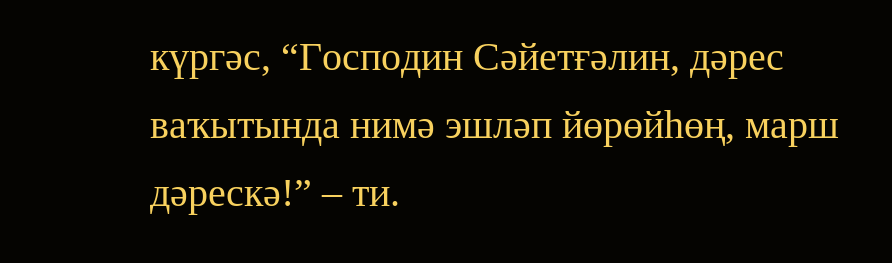күргәс, “Господин Сәйетғәлин, дәрес ваҡытында нимә эшләп йөрөйһөң, марш дәрескә!” – ти.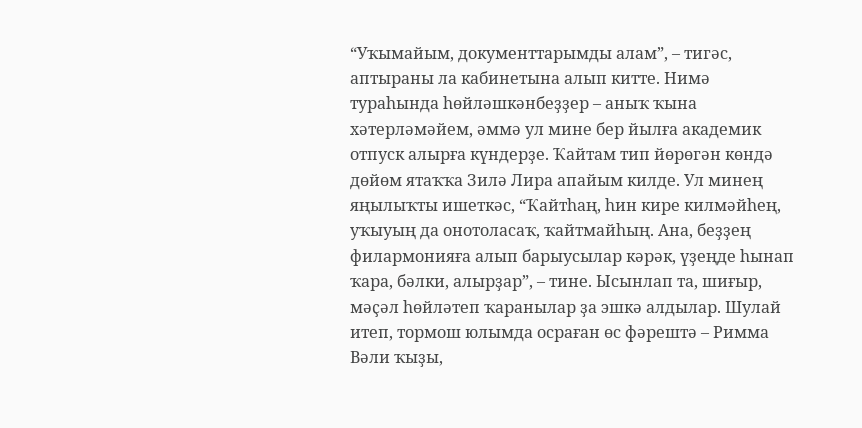“Уҡымайым, документтарымды алам”, – тигәс, аптыраны ла кабинетына алып китте. Нимә тураһында һөйләшкәнбеҙҙер – аныҡ ҡына хәтерләмәйем, әммә ул мине бер йылға академик отпуск алырға күндерҙе. Ҡайтам тип йөрөгән көндә дөйөм ятаҡҡа Зилә Лира апайым килде. Ул минең яңылыҡты ишеткәс, “Ҡайтһаң, һин кире килмәйһең, уҡыуың да онотоласаҡ, ҡайтмайһың. Ана, беҙҙең филармонияға алып барыусылар кәрәк, үҙеңде һынап ҡара, бәлки, алырҙар”, – тине. Ысынлап та, шиғыр, мәҫәл һөйләтеп ҡаранылар ҙа эшкә алдылар. Шулай итеп, тормош юлымда осраған өс фәрештә – Римма Вәли ҡыҙы,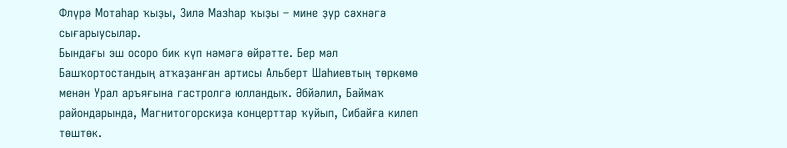Флүрә Мотаһар ҡыҙы, Зилә Мазһар ҡыҙы – мине ҙур сәхнәгә сығарыусылар.
Бындағы эш осоро бик күп нәмәгә өйрәтте. Бер мәл Башҡортостандың атҡаҙанған артисы Альберт Шаһиевтың төркөмө менән Урал аръяғына гастролгә юлландыҡ. Әбйәлил, Баймаҡ райондарында, Магнитогорскиҙа концерттар ҡуйып, Сибайға килеп төштөк.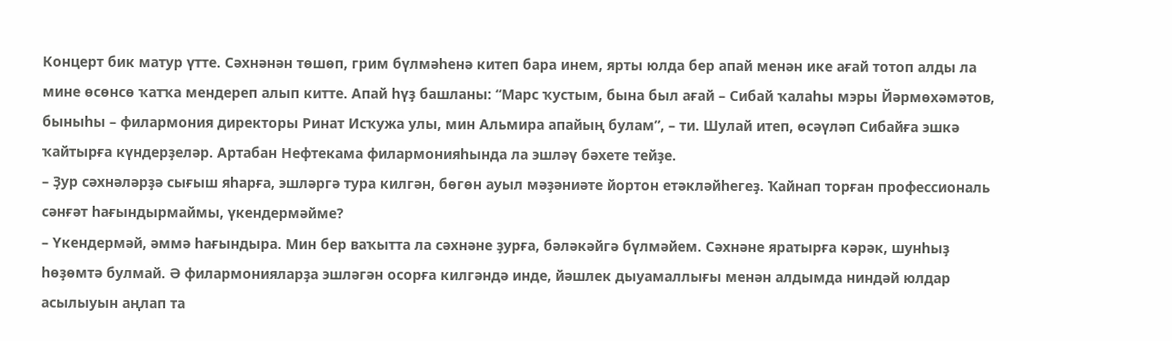Концерт бик матур үтте. Сәхнәнән төшөп, грим бүлмәһенә китеп бара инем, ярты юлда бер апай менән ике ағай тотоп алды ла мине өсөнсө ҡатҡа мендереп алып китте. Апай һүҙ башланы: “Марс ҡустым, бына был ағай – Сибай ҡалаһы мэры Йәрмөхәмәтов, быныһы – филармония директоры Ринат Исҡужа улы, мин Альмира апайың булам”, – ти. Шулай итеп, өсәүләп Сибайға эшкә ҡайтырға күндерҙеләр. Артабан Нефтекама филармонияһында ла эшләү бәхете тейҙе.
– Ҙур сәхнәләрҙә сығыш яһарға, эшләргә тура килгән, бөгөн ауыл мәҙәниәте йортон етәкләйһегеҙ. Ҡайнап торған профессиональ сәнғәт һағындырмаймы, үкендермәйме?
– Үкендермәй, әммә һағындыра. Мин бер ваҡытта ла сәхнәне ҙурға, бәләкәйгә бүлмәйем. Сәхнәне яратырға кәрәк, шунһыҙ һөҙөмтә булмай. Ә филармонияларҙа эшләгән осорға килгәндә инде, йәшлек дыуамаллығы менән алдымда ниндәй юлдар асылыуын аңлап та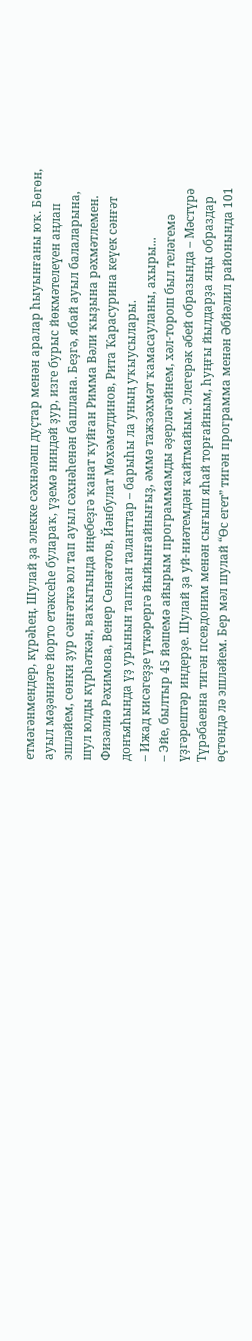етмәгәнмендер, күрәһең. Шулай ҙа элекке сәхнәләш дуҫтар менән аралар һыуынғаны юҡ. Бөгөн, ауыл мәҙәниәте йорто етәксеһе булараҡ, үҙемә ниндәй ҙур, изге бурыс йөкмәтелеүен аңлап эшләйем, сөнки ҙур сәнғәткә юл тап ауыл сәхнәһенән башлана. Беҙгә, ябай ауыл балаларына, шул юлды күрһәткән, ваҡытында иңебеҙгә ҡанат ҡуйған Римма Вәли ҡыҙына рәхмәтлемен. Физәлиә Рәхимова, Венер Сөнәғәтов, Йәнбулат Мөхәмәтдинов, Рита Ҡарасурина кеүек сәнғәт донъяһында үҙ урынын тапҡан таланттар – барыһы ла уның уҡыусылары.
– Ижад кисәгеҙҙе үткәрергә йыйынғайнығыҙ, әммә тажзәхмәт ҡамасауланы, ахыры...
– Эйе, былтыр 45 йәшемә айырым программамды әҙерләгәйнем, хәл-торош был теләгемә үҙгәрештәр индерҙе. Шулай ҙа уй-ниәтемдән ҡайтмайым. Элегерәк әбей образында – Мәстүрә Түрәбаевна тигән псевдоним менән сығыш яһай торғайным, һуңғы йылдарҙа яңы образдар өҫтөндә лә эшләйем. Бер мәл шулай “Өс егет” тигән программа менән Әбйәлил районында 101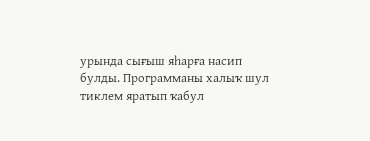урында сығыш яһарға насип булды. Программаны халыҡ шул тиклем яратып ҡабул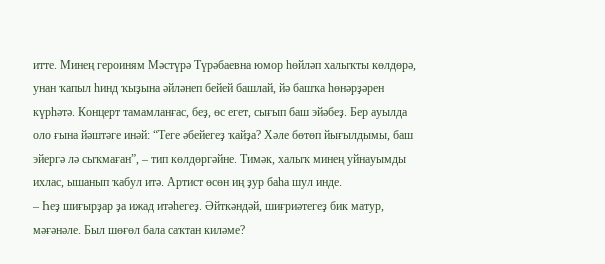итте. Минең героиням Мәстүрә Түрәбаевна юмор һөйләп халыҡты көлдөрә, унан ҡапыл һинд ҡыҙына әйләнеп бейей башлай, йә башҡа һөнәрҙәрен күрһәтә. Концерт тамамланғас, беҙ, өс егет, сығып баш эйәбеҙ. Бер ауылда оло ғына йәштәге инәй: “Теге әбейегеҙ ҡайҙа? Хәле бөтөп йығылдымы, баш эйергә лә сыҡмаған”, – тип көлдөргәйне. Тимәк, халыҡ минең уйнауымды ихлас, ышанып ҡабул итә. Артист өсөн иң ҙур баһа шул инде.
– Һеҙ шиғырҙар ҙа ижад итәһегеҙ. Әйткәндәй, шиғриәтегеҙ бик матур, мәғәнәле. Был шөғөл бала саҡтан киләме?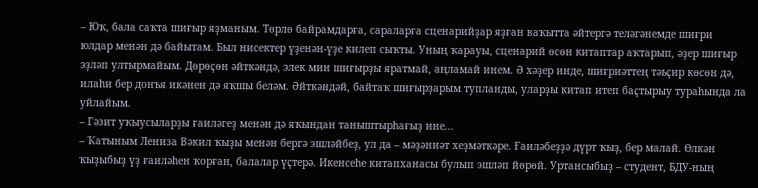– Юҡ, бала саҡта шиғыр яҙманым. Төрлө байрамдарға, сараларға сценарийҙар яҙған ваҡытта әйтергә теләгәнемде шиғри юлдар менән дә байытам. Был нисектер үҙенән-үҙе килеп сыҡты. Уның ҡарауы, сценарий өсөн китаптар аҡтарып, әҙер шиғыр эҙләп ултырмайым. Дөрөҫөн әйткәндә, элек мин шиғырҙы яратмай, аңламай инем. Ә хәҙер инде, шиғриәттең тәьҫир көсөн дә, илаһи бер донъя икәнен дә яҡшы беләм. Әйткәндәй, байтаҡ шиғырҙарым тупланды, уларҙы китап итеп баҫтырыу тураһында ла уйлайым.
– Гәзит уҡыусыларҙы ғаиләгеҙ менән дә яҡындан таныштырһағыҙ ине...
– Ҡатыным Лениза Вәкил ҡыҙы менән бергә эшләйбеҙ, ул да – мәҙәниәт хеҙмәткәре. Ғаиләбеҙҙә дүрт ҡыҙ, бер малай. Өлкән ҡыҙыбыҙ үҙ ғаиләһен ҡорған, балалар үҫтерә. Икенсеһе китапханасы булып эшләп йөрөй. Уртансыбыҙ – студент, БДУ-ның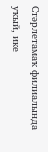Стәрлетамаҡ филиалында уҡый, ике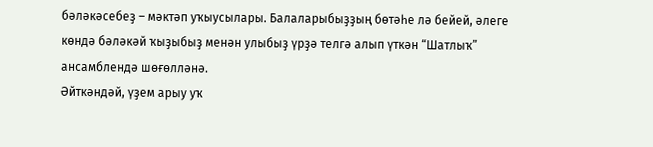бәләкәсебеҙ – мәктәп уҡыусылары. Балаларыбыҙҙың бөтәһе лә бейей, әлеге көндә бәләкәй ҡыҙыбыҙ менән улыбыҙ үрҙә телгә алып үткән “Шатлыҡ” ансамблендә шөғөлләнә.
Әйткәндәй, үҙем арыу уҡ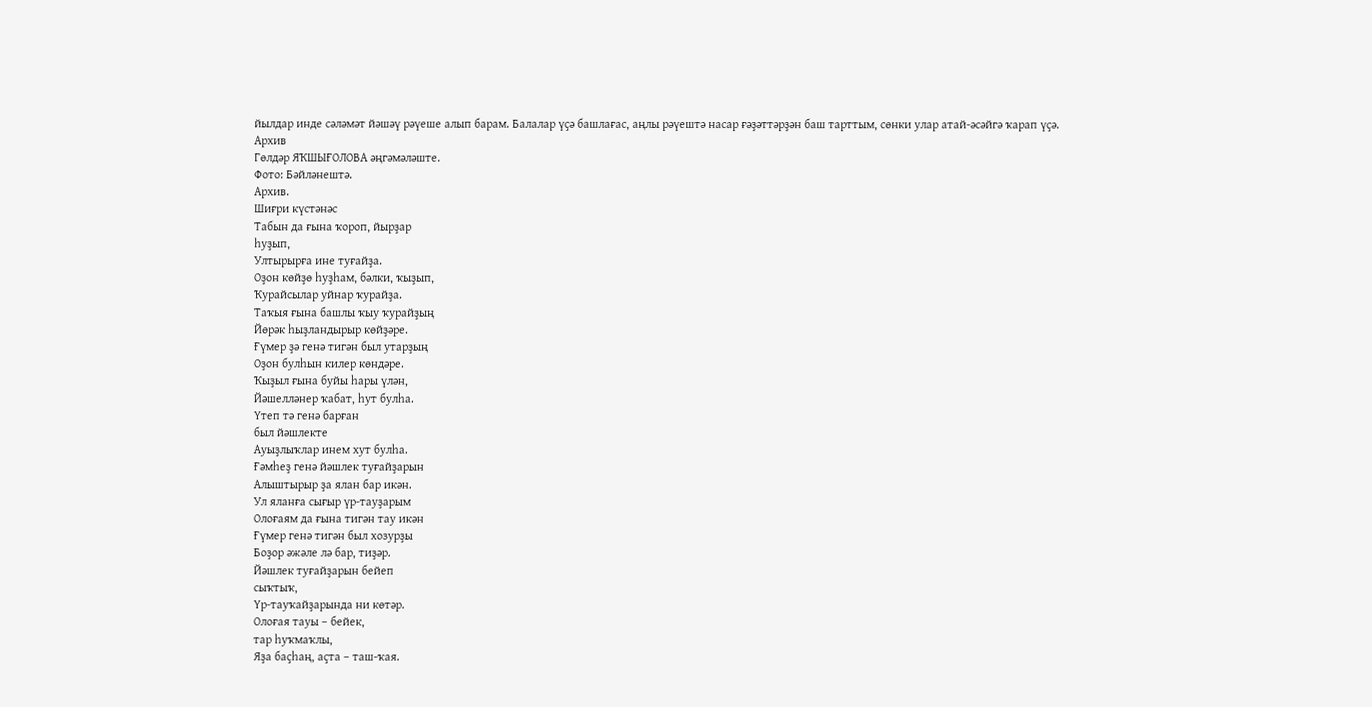йылдар инде сәләмәт йәшәү рәүеше алып барам. Балалар үҫә башлағас, аңлы рәүештә насар ғәҙәттәрҙән баш тарттым, сөнки улар атай-әсәйгә ҡарап үҫә.
Архив
Гөлдәр ЯҠШЫҒОЛОВА әңгәмәләште.
Фото: Бәйләнештә.
Архив.
Шиғри күстәнәс
Табын да ғына ҡороп, йырҙар
һуҙып,
Ултырырға ине туғайҙа.
Оҙон көйҙө һуҙһам, бәлки, ҡыҙып,
Ҡурайсылар уйнар ҡурайҙа.
Таҡыя ғына башлы ҡыу ҡурайҙың
Йөрәк һыҙландырыр көйҙәре.
Ғүмер ҙә генә тигән был утарҙың
Оҙон булһын килер көндәре.
Ҡыҙыл ғына буйы һары үлән,
Йәшелләнер ҡабат, һут булһа.
Үтеп тә генә барған
был йәшлекте
Ауыҙлыҡлар инем хут булһа.
Ғәмһеҙ генә йәшлек туғайҙарын
Алыштырыр ҙа ялан бар икән.
Ул яланға сығыр үр-тауҙарым
Олоғаям да ғына тигән тау икән
Ғүмер генә тигән был хозурҙы
Боҙор әжәле лә бар, тиҙәр.
Йәшлек туғайҙарын бейеп
сыҡтыҡ,
Үр-тауҡайҙарында ни көтәр.
Олоғая тауы – бейек,
тар һуҡмаҡлы,
Яҙа баҫһаң, аҫта – таш-ҡая.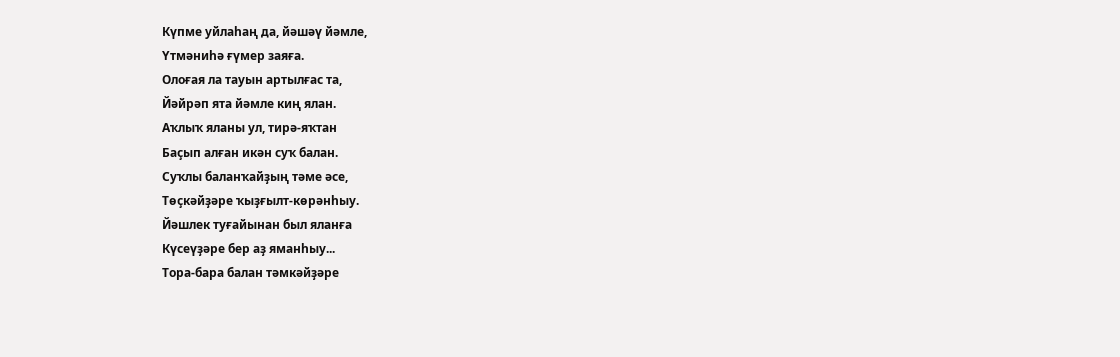Күпме уйлаһаң да, йәшәү йәмле,
Үтмәниһә ғүмер заяға.
Олоғая ла тауын артылғас та,
Йәйрәп ята йәмле киң ялан.
Аҡлыҡ яланы ул, тирә-яҡтан
Баҫып алған икән суҡ балан.
Суҡлы баланҡайҙың тәме әсе,
Төҫкәйҙәре ҡыҙғылт-көрәнһыу.
Йәшлек туғайынан был яланға
Күсеүҙәре бер аҙ яманһыу...
Тора-бара балан тәмкәйҙәре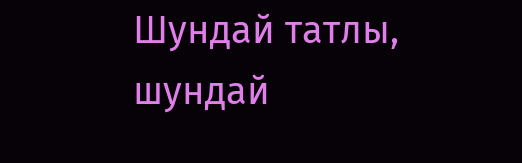Шундай татлы, шундай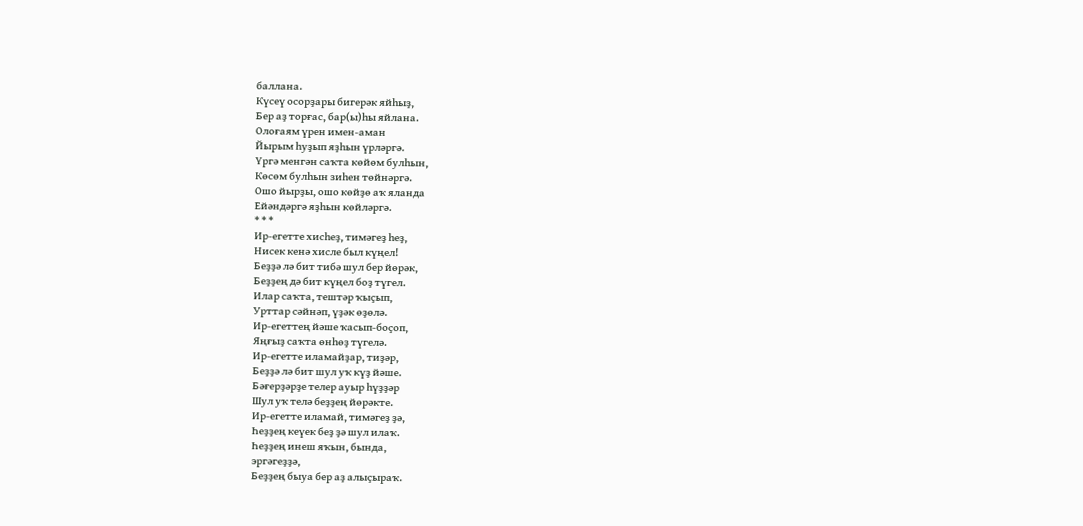баллана.
Күсеү осорҙары бигерәк яйһыҙ,
Бер аҙ торғас, бар(ы)һы яйлана.
Олоғаям үрен имен-аман
Йырым һуҙып яҙһын үрләргә.
Үргә менгән саҡта көйөм булһын,
Көсөм булһын зиһен төйнәргә.
Ошо йырҙы, ошо көйҙө аҡ яланда
Ейәндәргә яҙһын көйләргә.
* * *
Ир-егетте хисһеҙ, тимәгеҙ һеҙ,
Нисек кенә хисле был күңел!
Беҙҙә лә бит тибә шул бер йөрәк,
Беҙҙең дә бит күңел боҙ түгел.
Илар саҡта, тештәр ҡыҫып,
Урттар сәйнәп, үҙәк өҙөлә.
Ир-егеттең йәше ҡасып-боҫоп,
Яңғыҙ саҡта өнһөҙ түгелә.
Ир-егетте иламайҙар, тиҙәр,
Беҙҙә лә бит шул уҡ күҙ йәше.
Бәғерҙәрҙе телер ауыр һүҙҙәр
Шул уҡ телә беҙҙең йөрәкте.
Ир-егетте иламай, тимәгеҙ ҙә,
Һеҙҙең кеүек беҙ ҙә шул илаҡ.
Һеҙҙең инеш яҡын, бында,
эргәгеҙҙә,
Беҙҙең быуа бер аҙ алыҫыраҡ.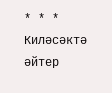* * *
Киләсәктә әйтер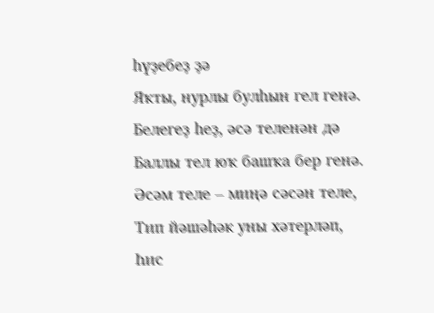һүҙебеҙ ҙә
Яҡты, нурлы булһын гел генә.
Белегеҙ һеҙ, әсә теленән дә
Баллы тел юҡ башҡа бер генә.
Әсәм теле – миңә сәсән теле,
Тип йәшәһәк уны хәтерләп,
Һис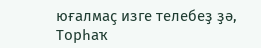юғалмаҫ изге телебеҙ ҙә,
Торһаҡ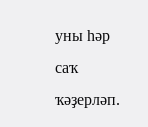уны һәр саҡ ҡәҙерләп.